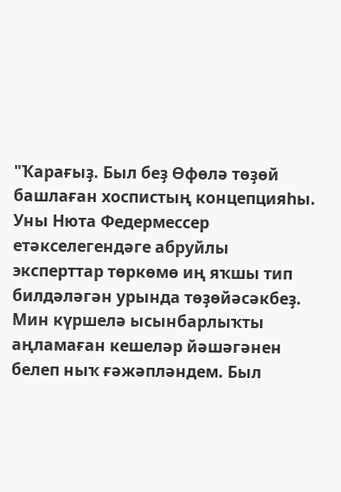"Ҡарағыҙ. Был беҙ Өфөлә төҙөй башлаған хоспистың концепцияһы. Уны Нюта Федермессер етәкселегендәге абруйлы эксперттар төркөмө иң яҡшы тип билдәләгән урында төҙөйәсәкбеҙ.
Мин күршелә ысынбарлыҡты аңламаған кешеләр йәшәгәнен белеп ныҡ ғәжәпләндем. Был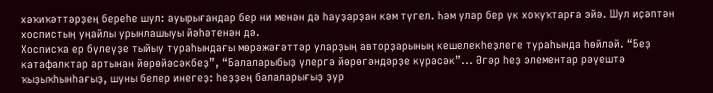хәҡиҡәттәрҙең береһе шул: ауырығандар бер ни менән дә һауҙарҙан кәм түгел. Һәм улар бер үк хоҡуҡтарға эйә. Шул иҫәптән хоспистың уңайлы урынлашыуы йәһәтенән дә.
Хосписҡа ер бүлеүҙе тыйыу тураһындағы мөрәжәғәттәр уларҙың авторҙарының кешелекһеҙлеге тураһында һөйләй. “Беҙ катафалктар артынан йөрөйәсәкбеҙ”, “Балаларыбыҙ үлергә йөрөгәндәрҙе күрәсәк”... Әгәр һеҙ элементар рәүештә ҡыҙыҡһынһағыҙ, шуны белер инегеҙ: һеҙҙең балаларығыҙ ҙур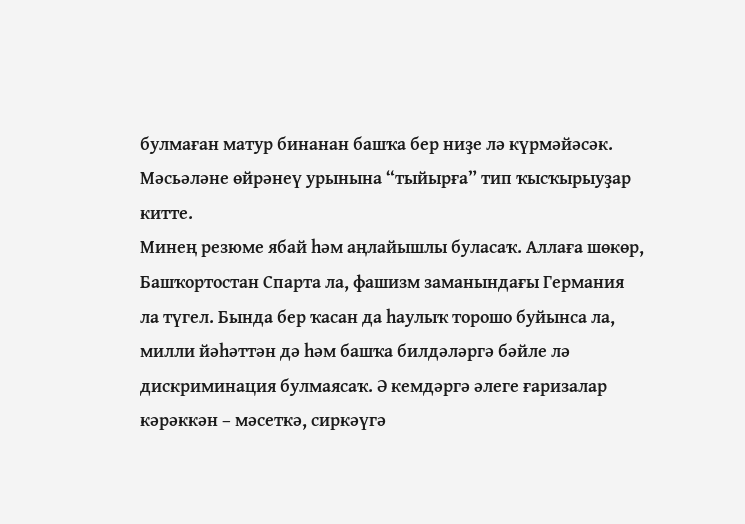булмаған матур бинанан башҡа бер ниҙе лә күрмәйәсәк. Мәсьәләне өйрәнеү урынына “тыйырға” тип ҡысҡырыуҙар китте.
Минең резюме ябай һәм аңлайышлы буласаҡ. Аллаға шөкөр, Башҡортостан Спарта ла, фашизм заманындағы Германия ла түгел. Бында бер ҡасан да һаулыҡ торошо буйынса ла, милли йәһәттән дә һәм башҡа билдәләргә бәйле лә дискриминация булмаясаҡ. Ә кемдәргә әлеге ғаризалар кәрәккән – мәсеткә, сиркәүгә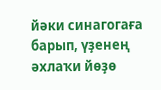йәки синагогаға барып, үҙенең әхлаҡи йөҙө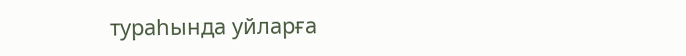тураһында уйларға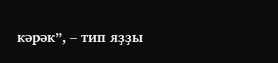кәрәк”, – тип яҙҙы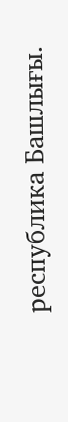республика Башлығы.